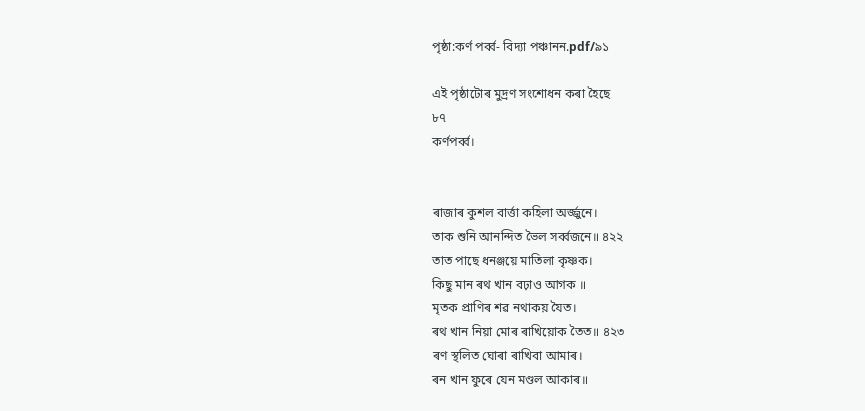পৃষ্ঠা:কৰ্ণ পৰ্ব্ব- বিদ্যা পঞ্চানন.pdf/৯১

এই পৃষ্ঠাটোৰ মুদ্ৰণ সংশোধন কৰা হৈছে
৮৭
কৰ্ণপৰ্ব্ব।


ৰাজাৰ কুশল বাৰ্ত্তা কহিলা অৰ্জ্জুনে।
তাক শুনি আনন্দিত ভৈল সৰ্ব্বজনে॥ ৪২২
তাত পাছে ধনঞ্জয়ে মাতিলা কৃষ্ণক।
কিছু মান ৰথ খান বঢ়াও আগক ॥
মৃতক প্ৰাণিৰ শৱ নথাকয় যৈত।
ৰথ খান নিয়া মোৰ ৰাখিয়োক তৈত॥ ৪২৩
ৰণ স্থলিত ঘোৰা ৰাখিবা আমাৰ।
ৰন খান ফুৰে যেন মণ্ডল আকাৰ॥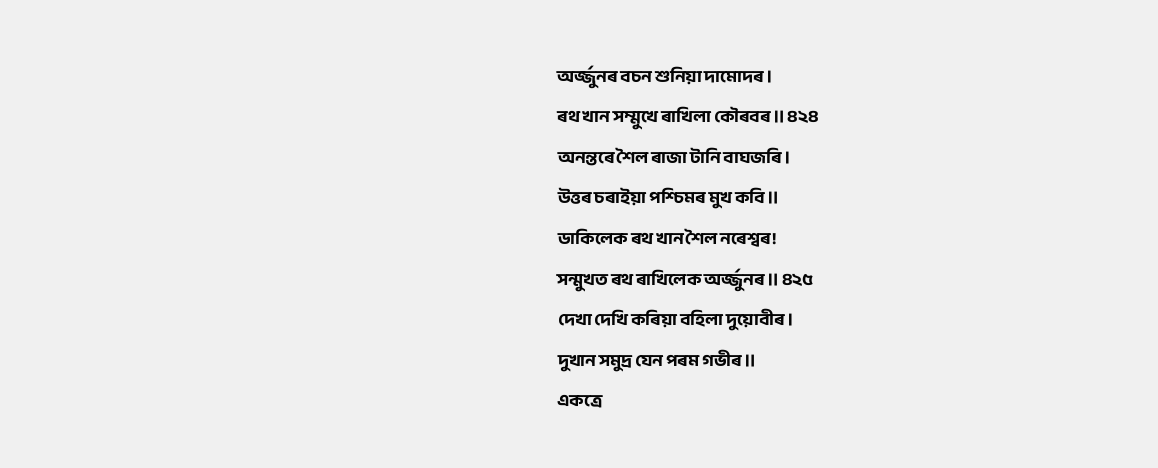অৰ্জ্জুনৰ বচন শুনিয়া দামোদৰ।
ৰথ খান সম্মুখে ৰাখিলা কৌৰবৰ॥ ৪২৪
অনন্তৰে শৈল ৰাজা টানি বাঘজৰি।
উত্তৰ চৰাইয়া পশ্চিমৰ মুখ কবি॥
ডাকিলেক ৰথ খান শৈল নৰেশ্বৰ!
সন্মুখত ৰথ ৰাখিলেক অৰ্জ্জুনৰ ॥ ৪২৫
দেখা দেখি কৰিয়া বহিলা দুয়োবীৰ।
দুখান সমুদ্ৰ যেন পৰম গভীৰ॥
একত্ৰে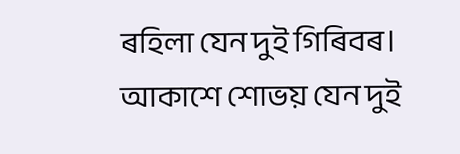ৰহিলা যেন দুই গিৰিবৰ।
আকাশে শোভয় যেন দুই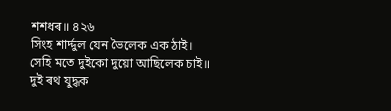শশধৰ॥ ৪২৬
সিংহ শাৰ্দ্দুল যেন ভৈলেক এক ঠাই।
সেহি মতে দুইকো দুয়ো আছিলেক চাই॥
দুই ৰথ যুদ্ধক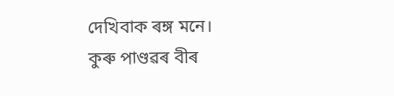দেখিবাক ৰঙ্গ মনে।
কুৰু পাণ্ডৱৰ বীৰ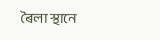ৰৈলা স্থানে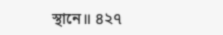স্থানে॥ ৪২৭